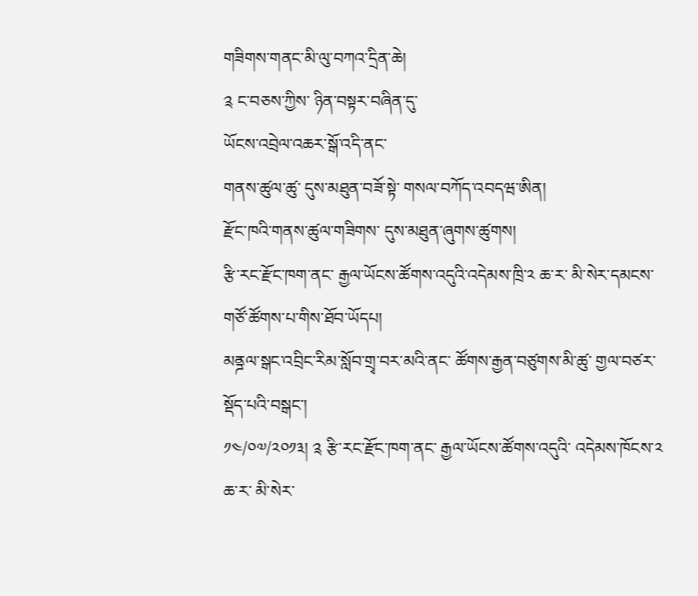གཟིགས་གནང་མི་ལུ་བཀའ་དྲིན་ཆེ།
༉ ང་བཅས་ཀྱིས་ ཉིན་བསྟར་བཞིན་དུ་
ཡོངས་འབྲེལ་འཆར་སྒོ་འདི་ནང་
གནས་ཚུལ་ཚུ་ དུས་མཐུན་བཟོ་སྟེ་ གསལ་བཀོད་འབདཝ་ཨིན།
རྫོང་ཁའི་གནས་ཚུལ་གཟིགས་ དུས་མཐུན་ཞུགས་ཚུགས།
རྩི་རང་རྫོང་ཁག་ནང་ རྒྱལ་ཡོངས་ཚོགས་འདུའི་འདེམས་ཁྲི་༢ ཆ་ར་ མི་སེར་དམངས་གཙོ་ཚོགས་པ་གིས་ཐོབ་ཡོདཔ།
མནྜལ་སྒང་འབྲིང་རིམ་སློབ་གྲྭ་བར་མའི་ནང་ ཚོགས་རྒྱན་བཙུགས་མི་ཚུ་ གྱལ་བཙར་སྡོད་པའི་བསྒང་།
༡༤/༠༧/༢༠༡༣། ༉ རྩི་རང་རྫོང་ཁག་ནང་ རྒྱལ་ཡོངས་ཚོགས་འདུའི་ འདེམས་ཁོངས་༢ ཆ་ར་ མི་སེར་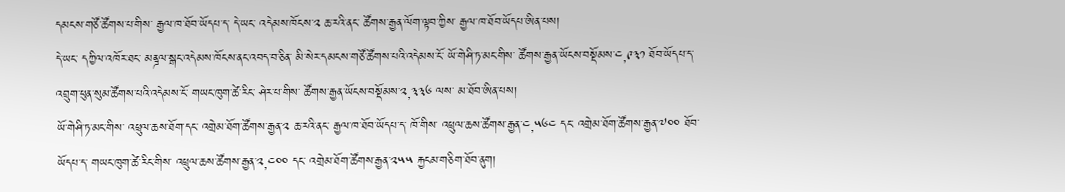དམངས་གཙོ་ཚོགས་པ་གིས་ རྒྱལ་ཁ་ཐོབ་ཡོདཔ་ད་ དེ་ཡང་ འདེམས་ཁོངས་༢ ཆ་རའི་ནང་ ཚོགས་རྒྱན་ལོག་ལྟབ་ཀྱིས་ རྒྱལ་ཁ་ཐོབ་ཡོདཔ་ཨིན་པས།
དེ་ཡང་ དཀྱིལ་འཁོར་ཐང་ མནྜལ་སྒང་འདེམས་ཁོངས་ནང་འབད་བ་ཅིན་ མི་སེར་དམངས་གཙོ་ཚོགས་པའི་འདེམས་ངོ་ ཡོ་གེཤི་ཏ་མང་གིས་ ཚོགས་རྒྱན་ཡོངས་བསྡོམས་༤,༩༣༡ ཐོབ་ཡོདཔ་ད་ འབྲུག་ཕུན་སུམ་ཚོགས་པའི་འདེམས་ངོ་ གཡང་ཁུག་ཚེ་རིང་ ཤེར་པ་གིས་ ཚོགས་རྒྱན་ཡོངས་བསྡོམས་༢,༣༣༦ ལས་ མ་ཐོབ་ཨིན་པས།
ཡོ་གེཤི་ཏ་མང་གིས་ འཕྲུལ་ཆས་ཐོག་དང་ འགྲེམ་ཐོག་ཚོགས་རྒྱན་༢ ཆ་རའི་ནང་ རྒྱལ་ཁ་ཐོབ་ཡོདཔ་ད་ ཁོ་གིས་ འཕྲུལ་ཆས་ཚོགས་རྒྱན་༤,༥༦༤ དང་ འགྲེམ་ཐོག་ཚོགས་རྒྱན་༧༠༠ ཐོབ་ཡོདཔ་ད་ གཡང་ཁུག་ཚེ་རིང་གིས་ འཕྲུལ་ཆས་ཚོགས་རྒྱན་༢,༤༠༠ དང་ འགྲེམ་ཐོག་ཚོགས་རྒྱན་༢༥༥ རྐྱངམ་གཅིག་ཐོབ་ནུག།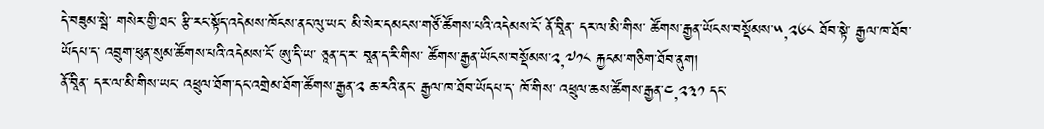དེ་བཟུམ་སྦེ་ གསེར་གྱི་ཐང་ རྩི་རང་སྟོད་འདེམས་ཁོངས་ནང་ལུ་ཡང་ མི་སེར་དམངས་གཙོ་ཚོགས་པའི་འདེམས་ངོ་ ནོ་བཱིན་ དར་ལ་མི་གིས་ ཚོགས་རྒྱན་ཡོངས་བསྡོམས་༥,༢༦༨ ཐོབ་སྟེ་ རྒྱལ་ཁ་ཐོབ་ཡོདཔ་ད་ འབྲུག་ཕུན་སུམ་ཚོགས་པའི་འདེམས་ངོ་ ཨུ་དི་ཡ་ ཅཱན་ད་ར་ བཱན་ད་རི་གིས་ ཚོགས་རྒྱན་ཡོངས་བསྡོམས་༢,༧༡༨ རྐྱངམ་གཅིག་ཐོབ་ནུག།
ནོ་བཱིན་ དར་ལ་མི་གིས་ཡང་ འཕྲུལ་ཐོག་དང་འགྲེམ་ཐོག་ཚོགས་རྒྱན་༢ ཆ་རའི་ནང་ རྒྱལ་ཁ་ཐོབ་ཡོདཔ་ད་ ཁོ་གིས་ འཕྲུལ་ཆས་ཚོགས་རྒྱན་༤,༢༣༡ དང་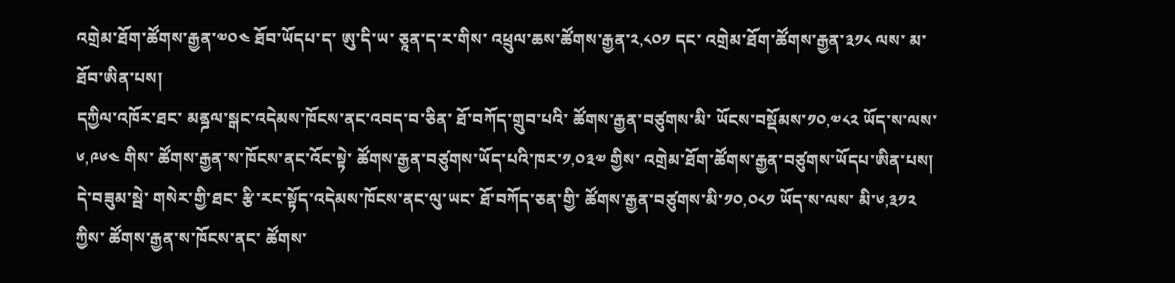འགྲེམ་ཐོག་ཚོགས་རྒྱན་༧༠༤ ཐོབ་ཡོདཔ་ད་ ཨུ་དི་ཡ་ ཅཱན་ད་ར་གིས་ འཕྲུལ་ཆས་ཚོགས་རྒྱན་༢,༨༠༡ དང་ འགྲེམ་ཐོག་ཚོགས་རྒྱན་༣༡༨ ལས་ མ་ཐོབ་ཨིན་པས།
དཀྱིལ་འཁོར་ཐང་ མནྜལ་སྒང་འདེམས་ཁོངས་ནང་འབད་བ་ཅིན་ ཐོ་བཀོད་གྲུབ་པའི་ ཚོགས་རྒྱན་བཙུགས་མི་ ཡོངས་བསྡོམས་༡༠,༧༨༢ ཡོད་ས་ལས་༦,༩༦༤ གིས་ ཚོགས་རྒྱན་ས་ཁོངས་ནང་འོང་སྟེ་ ཚོགས་རྒྱན་བཙུགས་ཡོད་པའི་ཁར་༡,༠༣༧ གྱིས་ འགྲེམ་ཐོག་ཚོགས་རྒྱན་བཙུགས་ཡོདཔ་ཨིན་པས།
དེ་བཟུམ་སྦེ་ གསེར་གྱི་ཐང་ རྩི་རང་སྟོད་འདེམས་ཁོངས་ནང་ལུ་ཡང་ ཐོ་བཀོད་ཅན་གྱི་ ཚོགས་རྒྱན་བཙུགས་མི་༡༠,༠༨༡ ཡོད་ས་ལས་ མི་༦,༣༡༢ ཀྱིས་ ཚོགས་རྒྱན་ས་ཁོངས་ནང་ ཚོགས་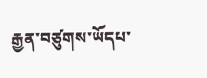རྒྱན་བཙུགས་ཡོདཔ་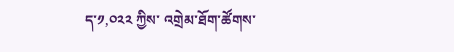ད་༡,༠༢༢ ཀྱིས་ འགྲེམ་ཐོག་ཚོགས་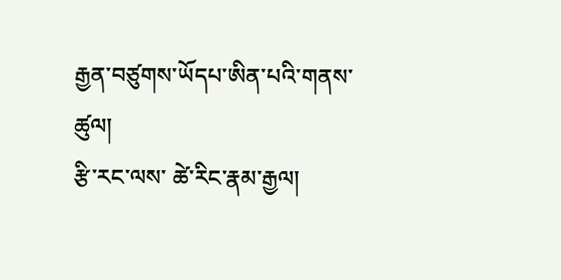རྒྱན་བཙུགས་ཡོདཔ་ཨིན་པའི་གནས་ཚུལ།
རྩི་རང་ལས་ ཚེ་རིང་རྣམ་རྒྱལ།